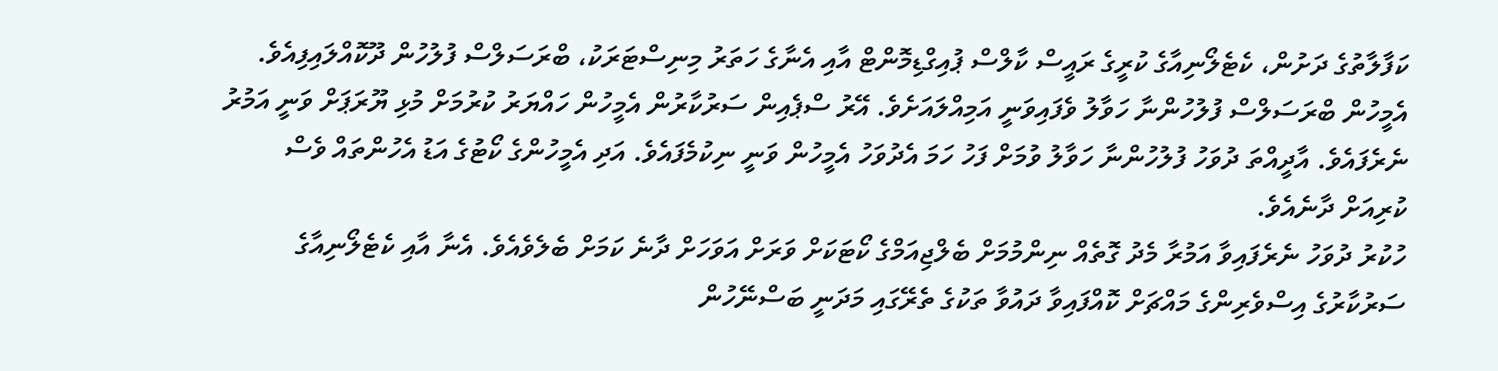ކަފާލާތުގެ ދަށުން، ކެޓެލޯނިއާގެ ކުރީގެ ރައީސް ކާލްސް ޕުއިގްޑިމޮންޓް އާއި އެނާގެ ހަތަރު މިނިސްޓަރަކު، ބްރަސަލްސް ފުލުހުން ދޫކޮއްލައިފިއެވެ.
އެމީހުން ބްރަސަލްސް ފުލުހުންނާ ހަވާލު ވެފައިވަނީ އަމިއްލައަށެވެ. އޭރު ސްޕެއިން ސަރުކާރުން އެމީހުން ހައްޔަރު ކުރުމަށް މުޅި ޔޫރަޕަށް ވަނީ އަމުރު ނެރެފައެވެ. އާދީއްތަ ދުވަހު ފުލުހުންނާ ހަވާލު ވުމަށް ފަހު ހަމަ އެދުވަހު އެމީހުން ވަނީ ނިކުމެފައެވެ. އަދި އެމީހުންގެ ކޯޓުގެ އަޑު އެހުންތައް ވެސް ކުރިއަށް ދާނެއެވެ.
ހުކުރު ދުވަހު ނެރެފައިވާ އަމުރާ މެދު ގޮތެއް ނިންމުމަށް ބެލްޖިއަމްގެ ކޯޓަކަށް ވަރަށް އަވަހަށް ދާނެ ކަމަށް ބެލެވެއެވެ. އެނާ އާއި ކެޓެލޯނިއާގެ ސަރުކާރުގެ އިސްވެރިންގެ މައްޗަށް ކޮއްފައިވާ ދައުވާ ތަކުގެ ތެރޭގައި މަދަނީ ބަސްނޭހުން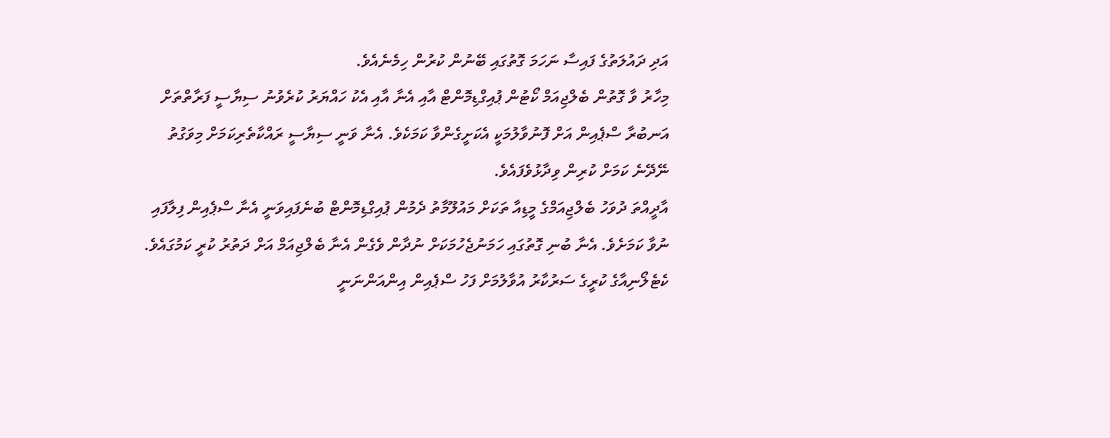އަދި ދައުލަތުގެ ފައިސާ ނަހަމަ ގޮތުގައި ބޭނުން ކުރުން ހިމެނެއެވެ.
މިހާރު ވާ ގޮތުން ބެލްޖިއަމް ކޯޓުން ޕުއިގްޑިމޮންޓް އާއި އެނާ އާއި އެކު ހައްޔަރު ކުރެވުނު ސިޔާސީ ފަރާތްތަށް އަނބުރާ ސްޕެއިން އަށް ފޮނުވާލުމަކީ އެކަށީގެންވާ ކަމަކެވެ. އެނާ ވަނީ ސިޔާސީ ރައްކާތެރިކަމަށް މިވަގުތު ނޭދޭނެ ކަމަށް ކުރިން ވިދާޅުވެފައެވެ.
އާދީއްތަ ދުވަހު ބެލްޖިއަމްގެ މީޑިއާ ތަކަށް މައުލޫމާތު ދެމުން ޕުއިގްޑިމޮންޓް ބުނެފައިވަނީ އެނާ ސްޕެއިން ފިލާފައި ނުވާ ކަމަށެވެ. އެނާ ބުނި ގޮތުގައި ހަމަނުޖެހުމަކަށް ނުދާން ވެގެން އެނާ ބެލްޖިއަމް އަށް ދަތުރު ކުރީ ކަމުގައެވެ.
ކެޓެލޯނިއާގެ ކުރީގެ ސަރުކާރު އުވާލުމަށް ފަހު ސްޕެއިން އިންއަންނަނީ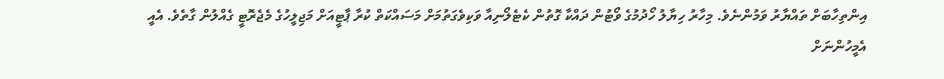އިންތިހާބަށް ތައްޔާރު ވަމުންނެވެ. މިހާރު ހިޔާލު ހޯދުމުގެ ވޯޓުން ދައްކާ ގޮތުން ކެޓެލޯނިއާ ވަކިވެގަތުމަށް މަސައްކަތް ކުރާ ޕާޓީއަށް މަޖިލީހުގެ މެޖެރޮޓީ ގެއްލުން ގާތެވެ. އެއީ އެމީހުންނަށް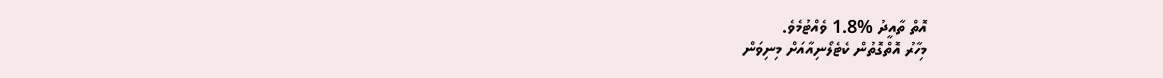އޮތް ތާއީދު %1.8 ވެއްޓުމެވެ.
މިހާރު އޮތްގޮތުން ކެޓެލޯނިއާއަށް މިނިވަން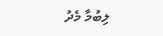ލިބުމާ މެދު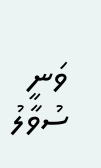ވަނީ ސުވާލު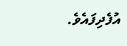އުފެދިފައެވެ.